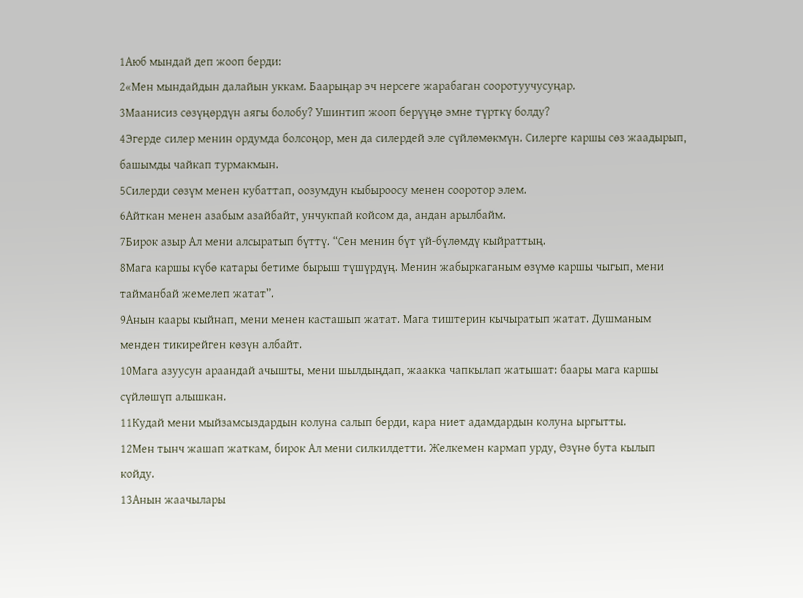1Аюб мындай деп жооп берди:
2«Мен мындайдын далайын уккам. Баарыңар эч нерсеге жарабаган сооротуучусуңар.
3Маанисиз сөзүңөрдүн аягы болобу? Ушинтип жооп берүүңө эмне түрткү болду?
4Эгерде силер менин ордумда болсоңор, мен да силердей эле сүйлөмөкмүн. Силерге каршы сөз жаадырып, башымды чайкап турмакмын.
5Силерди сөзүм менен кубаттап, оозумдун кыбыроосу менен сооротор элем.
6Айткан менен азабым азайбайт, унчукпай койсом да, андан арылбайм.
7Бирок азыр Ал мени алсыратып бүттү. “Сен менин бүт үй-бүлөмдү кыйраттың.
8Мага каршы күбө катары бетиме бырыш түшүрдүң. Менин жабыркаганым өзүмө каршы чыгып, мени тайманбай жемелеп жатат”.
9Анын каары кыйнап, мени менен касташып жатат. Мага тиштерин кычыратып жатат. Душманым менден тикирейген көзүн албайт.
10Мага азуусун араандай ачышты, мени шылдыңдап, жаакка чапкылап жатышат: баары мага каршы сүйлөшүп алышкан.
11Кудай мени мыйзамсыздардын колуна салып берди, кара ниет адамдардын колуна ыргытты.
12Мен тынч жашап жаткам, бирок Ал мени силкилдетти. Желкемен кармап урду, Өзүнө бута кылып койду.
13Анын жаачылары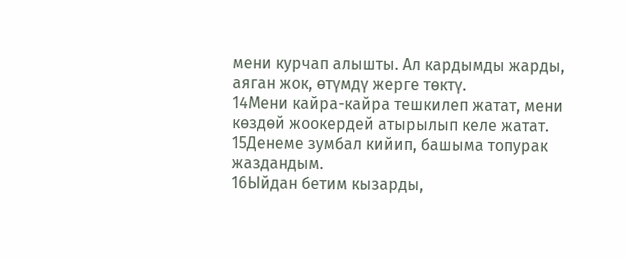мени курчап алышты. Ал кардымды жарды, аяган жок, өтүмдү жерге төктү.
14Мени кайра-кайра тешкилеп жатат, мени көздөй жоокердей атырылып келе жатат.
15Денеме зумбал кийип, башыма топурак жаздандым.
16Ыйдан бетим кызарды,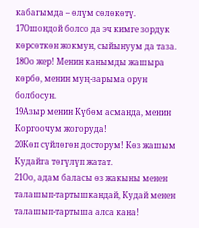кабагымда – өлүм сөлөкөтү.
17Ошондой болсо да эч кимге зордук көрсөткөн жокмун, сыйынуум да таза.
18Оо жер! Менин канымды жашыра көрбө, менин муң-зарыма орун болбосун.
19Азыр менин Күбөм асманда, менин Коргоочум жогоруда!
20Көп сүйлөгөн досторум! Көз жашым Кудайга төгүлүп жатат.
21Оо, адам баласы өз жакыны менен талашып-тартышкандай, Кудай менен талашып-тартыша алса кана!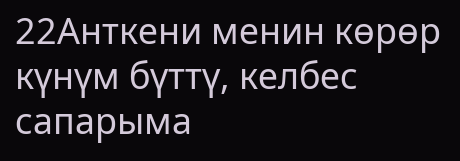22Анткени менин көрөр күнүм бүттү, келбес сапарыма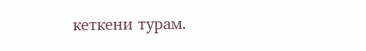кеткени турам.